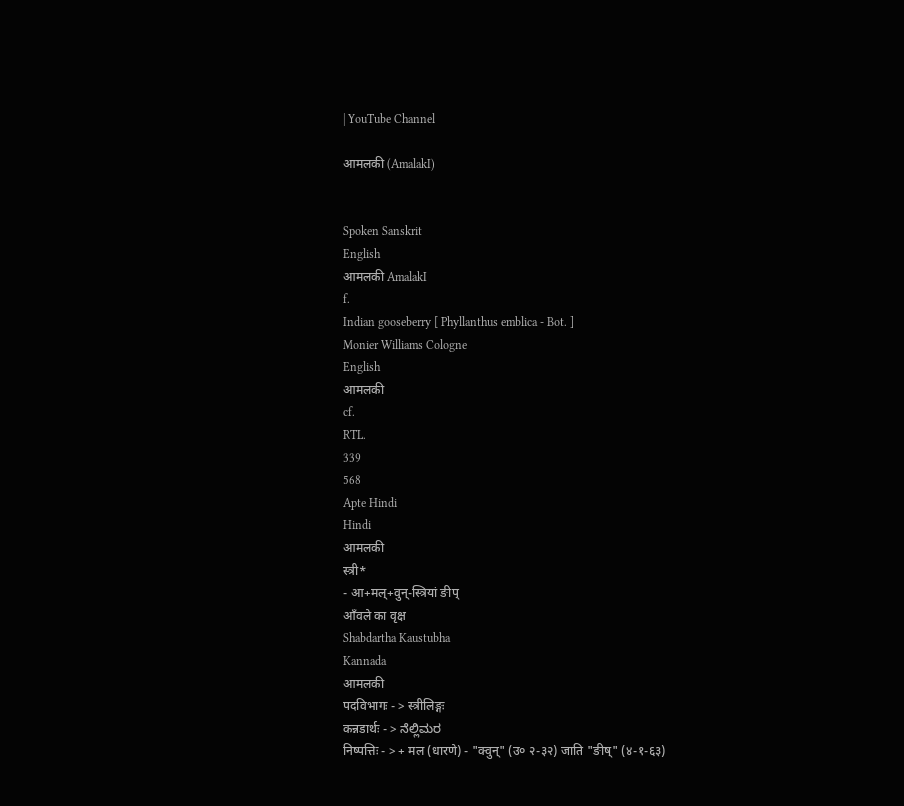| YouTube Channel

आमलकी (AmalakI)


Spoken Sanskrit
English
आमलकी AmalakI
f.
Indian gooseberry [ Phyllanthus emblica - Bot. ]
Monier Williams Cologne
English
आमलकी
cf.
RTL.
339
568
Apte Hindi
Hindi
आमलकी
स्त्री*
- आ+मल्+वुन्-स्त्रियां ङीप्
आँवले का वृक्ष
Shabdartha Kaustubha
Kannada
आमलकी
पदविभागः - > स्त्रीलिङ्गः
कन्नडार्थः - > ನೆಲ್ಲಿಮರ
निष्पत्तिः - > + मल (धारणे) - "क्वुन्" (उ० २-३२) जाति "ङीष्" (४-१-६३)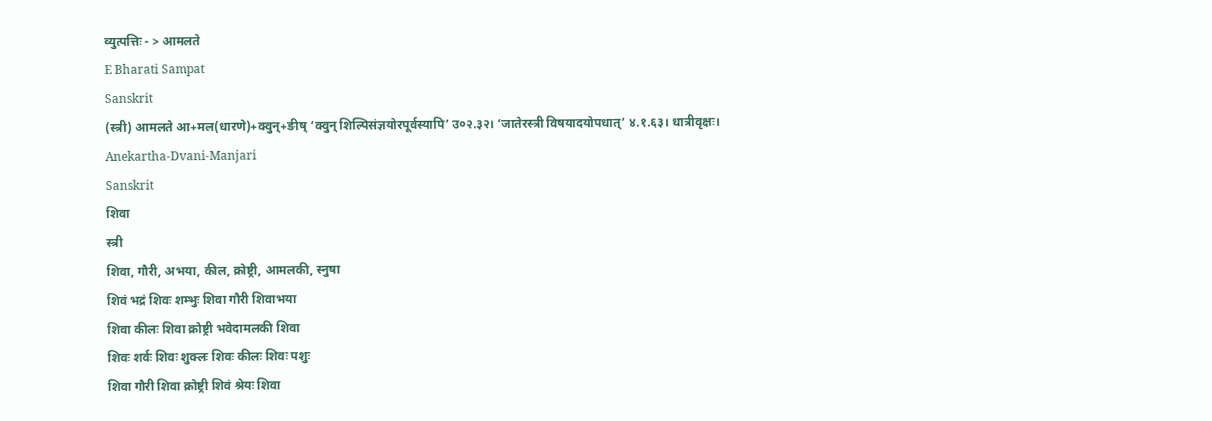व्युत्पत्तिः - > आमलते
E Bharati Sampat
Sanskrit
(स्त्री) आमलते आ+मल(धारणे)+क्वुन्+ङीष् ‘क्वुन् शिल्पिसंज्ञयोरपूर्वस्यापि’ उ०२.३२। ‘जातेरस्त्री विषयादयोपधात्’ ४.१.६३। धात्रीवृक्षः।
Anekartha-Dvani-Manjari
Sanskrit
शिवा
स्त्री
शिवा, गौरी, अभया, कील, क्रोष्ट्री, आमलकी, स्नुषा
शिवं भद्रं शिवः शम्भुः शिवा गौरी शिवाभया
शिवा कीलः शिवा क्रोष्ट्री भवेदामलकी शिवा
शिवः शर्वः शिवः शुक्लः शिवः कीलः शिवः पशुः
शिवा गौरी शिवा क्रोष्ट्री शिवं श्रेयः शिवा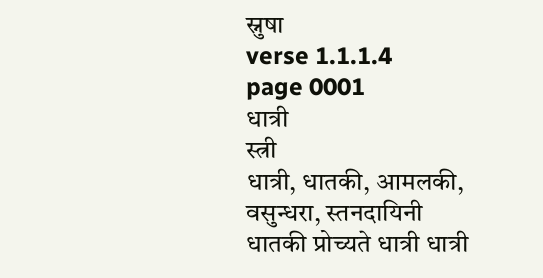स्नुषा
verse 1.1.1.4
page 0001
धात्री
स्त्री
धात्री, धातकी, आमलकी, वसुन्धरा, स्तनदायिनी
धातकी प्रोच्यते धात्री धात्री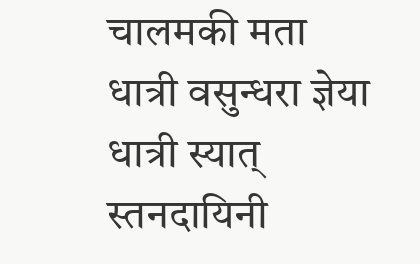चालमकी मता
धात्री वसुन्धरा ज्ञेया धात्री स्यात् स्तनदायिनी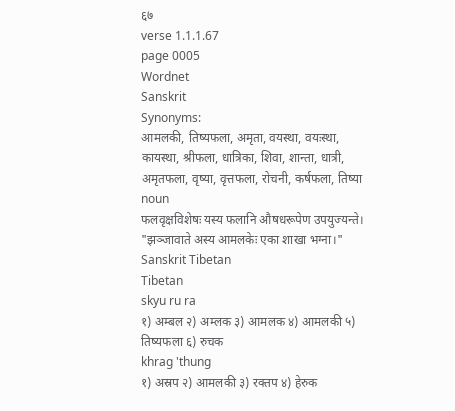६७
verse 1.1.1.67
page 0005
Wordnet
Sanskrit
Synonyms:
आमलकी, तिष्यफला, अमृता, वयस्था, वयःस्था, कायस्था, श्रीफला, धात्रिका, शिवा, शान्ता, धात्री, अमृतफला, वृष्या, वृत्तफला, रोचनी, कर्षफला, तिष्या
noun
फलवृक्षविशेषः यस्य फलानि औषधरूपेण उपयुज्यन्ते।
"झञ्जावाते अस्य आमलकेः एका शाखा भग्ना।"
Sanskrit Tibetan
Tibetan
skyu ru ra
१) अम्बल २) अम्लक ३) आमलक ४) आमलकी ५) तिष्यफला ६) रुचक
khrag 'thung
१) अस्रप २) आमलकी ३) रक्तप ४) हेरुक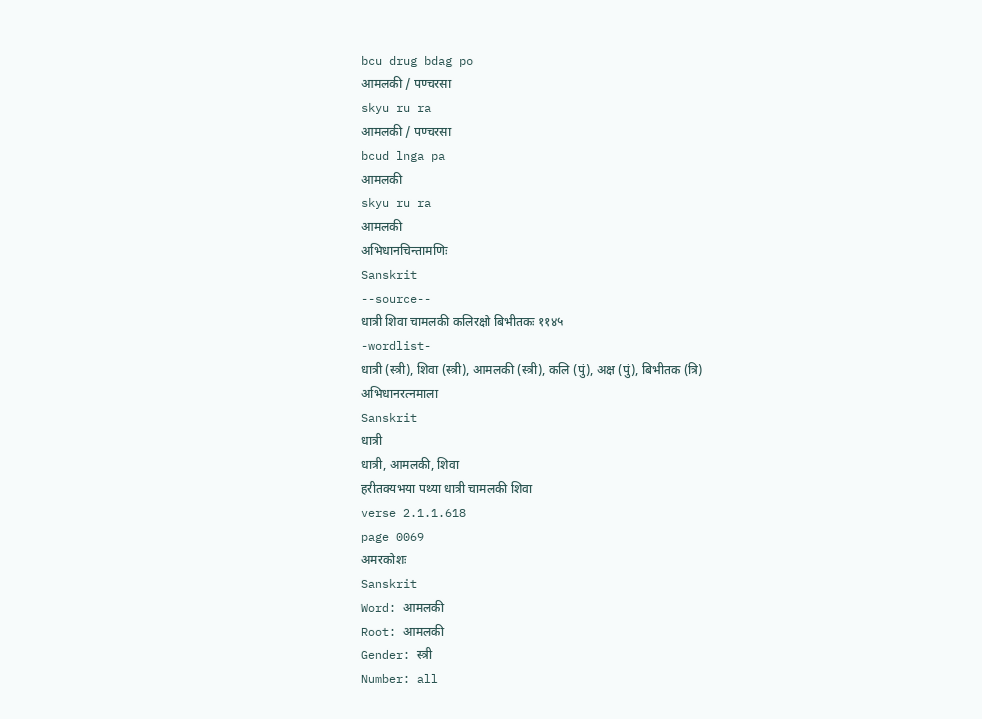bcu drug bdag po
आमलकी / पण्चरसा
skyu ru ra
आमलकी / पण्चरसा
bcud lnga pa
आमलकी
skyu ru ra
आमलकी
अभिधानचिन्तामणिः
Sanskrit
--source--
धात्री शिवा चामलकी कलिरक्षो बिभीतकः ११४५
-wordlist-
धात्री (स्त्री), शिवा (स्त्री), आमलकी (स्त्री), कलि (पुं), अक्ष (पुं), बिभीतक (त्रि)
अभिधानरत्नमाला
Sanskrit
धात्री
धात्री, आमलकी, शिवा
हरीतक्यभया पथ्या धात्री चामलकी शिवा
verse 2.1.1.618
page 0069
अमरकोशः
Sanskrit
Word: आमलकी
Root: आमलकी
Gender: स्त्री
Number: all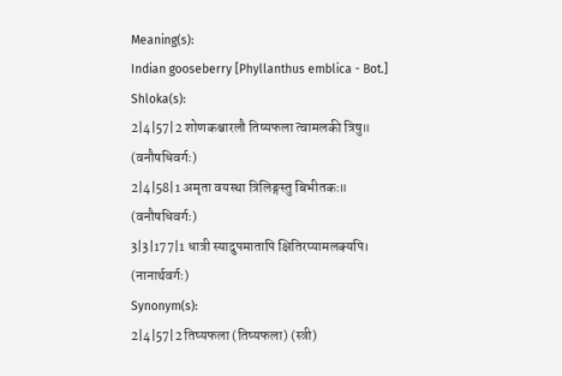Meaning(s):
Indian gooseberry [Phyllanthus emblica - Bot.]
Shloka(s):
2|4|57|2 शोणकश्चारलौ तिष्यफला त्वामलकी त्रिषु॥ (वनौषधिवर्गः)
2|4|58|1 अमृता वयस्था त्रिलिङ्गस्तु बिभीतकः॥ (वनौषधिवर्गः)
3|3|177|1 धात्री स्यादुपमातापि क्षितिरप्यामलक्यपि। (नानार्थवर्गः)
Synonym(s):
2|4|57|2 तिष्यफला (तिष्यफला) (स्त्री)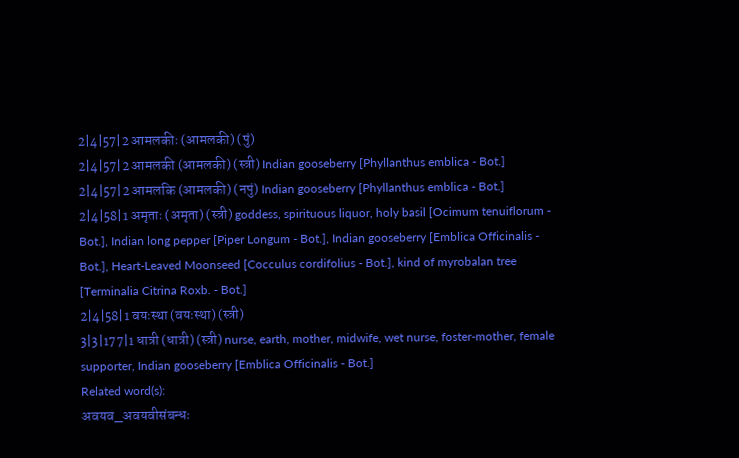2|4|57|2 आमलकीः (आमलकी) (पुं)
2|4|57|2 आमलकी (आमलकी) (स्त्री) Indian gooseberry [Phyllanthus emblica - Bot.]
2|4|57|2 आमलकि (आमलकी) (नपुं) Indian gooseberry [Phyllanthus emblica - Bot.]
2|4|58|1 अमृताः (अमृता) (स्त्री) goddess, spirituous liquor, holy basil [Ocimum tenuiflorum - Bot.], Indian long pepper [Piper Longum - Bot.], Indian gooseberry [Emblica Officinalis - Bot.], Heart-Leaved Moonseed [Cocculus cordifolius - Bot.], kind of myrobalan tree [Terminalia Citrina Roxb. - Bot.]
2|4|58|1 वयःस्था (वयःस्था) (स्त्री)
3|3|177|1 धात्री (धात्री) (स्त्री) nurse, earth, mother, midwife, wet nurse, foster-mother, female supporter, Indian gooseberry [Emblica Officinalis - Bot.]
Related word(s):
अवयव_अवयवीसंबन्धः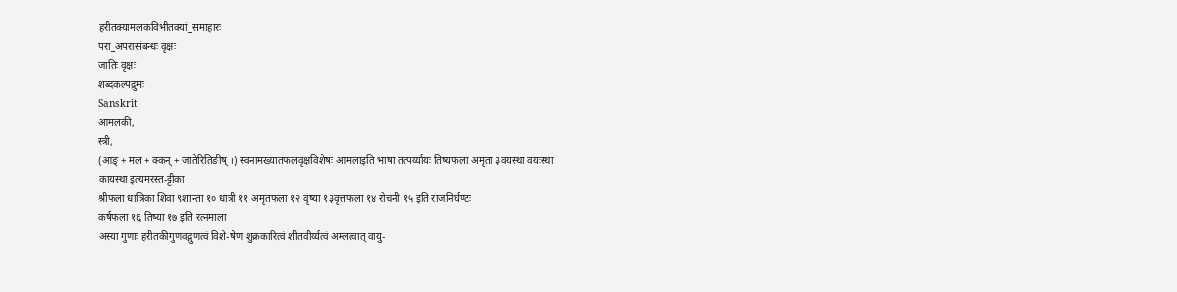हरीतक्यामलकविभीतक्यां_समाहारः
परा_अपरासंबन्धः वृक्षः
जातिः वृक्षः
शब्दकल्पद्रुमः
Sanskrit
आमलकी,
स्त्री,
(आङ् + मल + क्कन् + जातेरितिङीष् ।) स्वनामख्यातफलवृक्षविशेषः आमलाइति भाषा तत्पर्य्यायः तिष्यफला अमृता ३वयस्था वयःस्था कायस्था इत्यमरस्त-ट्टीका
श्रीफला धात्रिका शिवा ९शान्ता १० धात्री ११ अमृतफला १२ वृष्या १३वृत्तफला १४ रोचनी १५ इति राजनिर्घण्टः
कर्षफला १६ तिष्या १७ इति रत्नमाला
अस्या गुणाः हरीतकीगुणवद्गुणत्वं विशे-षेण शुक्रकारित्वं शीतवीर्य्यत्वं अम्लत्वात् वायु-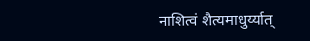नाशित्वं शैत्यमाधुर्य्यात्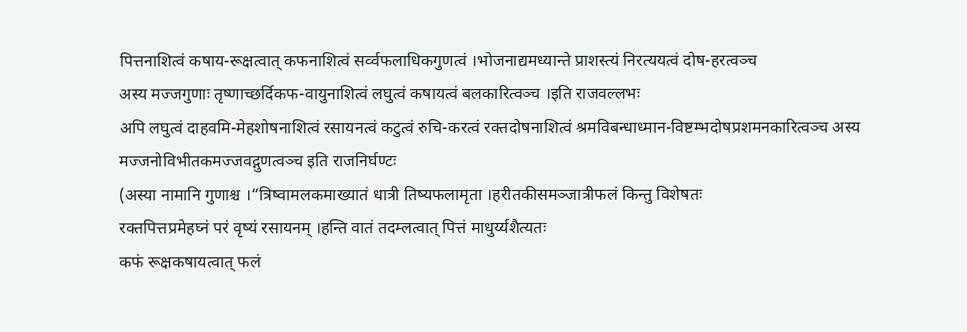पित्तनाशित्वं कषाय-रूक्षत्वात् कफनाशित्वं सर्व्वफलाधिकगुणत्वं ।भोजनाद्यमध्यान्ते प्राशस्त्यं निरत्ययत्वं दोष-हरत्वञ्च
अस्य मज्जगुणाः तृष्णाच्छर्दिकफ-वायुनाशित्वं लघुत्वं कषायत्वं बलकारित्वञ्च ।इति राजवल्लभः
अपि लघुत्वं दाहवमि-मेहशोषनाशित्वं रसायनत्वं कटुत्वं रुचि-करत्वं रक्तदोषनाशित्वं श्रमविबन्धाध्मान-विष्टम्भदोषप्रशमनकारित्वञ्च अस्य मज्जनोविभीतकमज्जवद्गुणत्वञ्च इति राजनिर्घण्टः
(अस्या नामानि गुणाश्च ।“त्रिष्वामलकमाख्यातं धात्री तिष्यफलामृता ।हरीतकीसमञ्जात्रीफलं किन्तु विशेषतः
रक्तपित्तप्रमेहघ्नं परं वृष्यं रसायनम् ।हन्ति वातं तदम्लत्वात् पित्तं माधुर्य्यशैत्यतः
कफं रूक्षकषायत्वात् फलं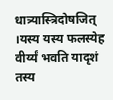धात्र्यास्त्रिदोषजित् ।यस्य यस्य फलस्येह वीर्य्यं भवति यादृशं
तस्य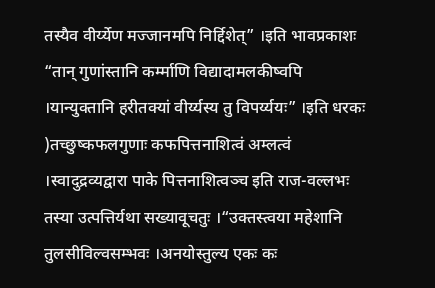तस्यैव वीर्य्येण मज्जानमपि निर्द्दिशेत्” ।इति भावप्रकाशः
“तान् गुणांस्तानि कर्म्माणि विद्यादामलकीष्वपि ।यान्युक्तानि हरीतक्यां वीर्य्यस्य तु विपर्य्ययः” ।इति धरकः
)तच्छुष्कफलगुणाः कफपित्तनाशित्वं अम्लत्वं ।स्वादुद्रव्यद्वारा पाके पित्तनाशित्वञ्च इति राज-वल्लभः
तस्या उत्पत्तिर्यथा सख्यावूचतुः ।“उक्तस्त्वया महेशानि तुलसीविल्वसम्भवः ।अनयोस्तुल्य एकः कः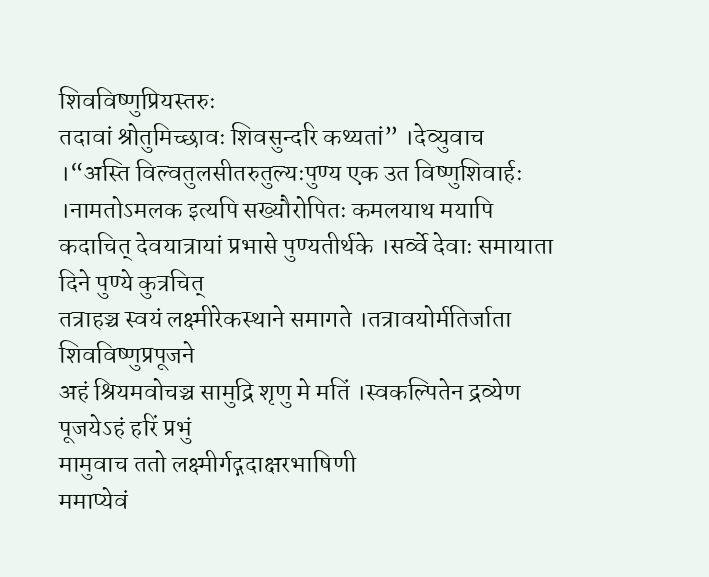शिवविष्णुप्रियस्तरुः
तदावां श्रोतुमिच्छावः शिवसुन्दरि कथ्यतां” ।देव्युवाच ।“अस्ति विल्वतुलसीतरुतुल्यःपुण्य एक उत विष्णुशिवार्हः ।नामतोऽमलक इत्यपि सख्यौरोपितः कमलयाथ मयापि
कदाचित् देवयात्रायां प्रभासे पुण्यतीर्थके ।सर्व्वे देवाः समायाता दिने पुण्ये कुत्रचित्
तत्राहञ्च स्वयं लक्ष्मीरेकस्थाने समागते ।तत्रावयोर्मतिर्जाता शिवविष्णुप्रपूजने
अहं श्रियमवोचञ्च सामुद्रि शृणु मे मतिं ।स्वकल्पितेन द्रव्येण पूजयेऽहं हरिं प्रभुं
मामुवाच ततो लक्ष्मीर्गद्गदाक्षरभाषिणी
ममाप्येवं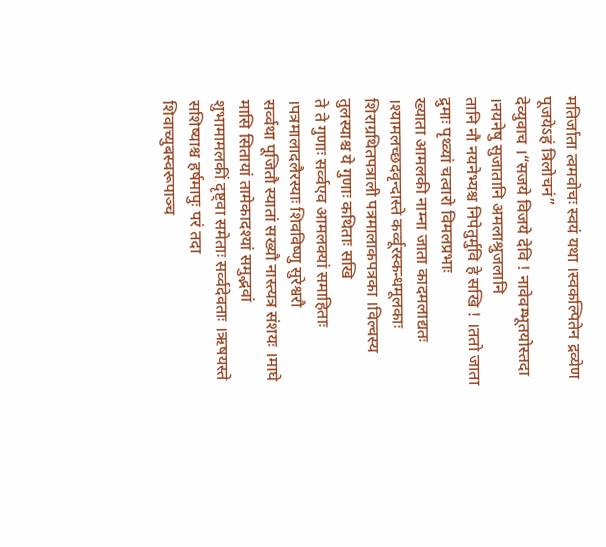मतिर्जाता त्वमवोचः स्वयं यथा ।स्वकल्पितेन द्रव्येण पूजयेऽहं त्रिलोचनं”
देव्युवाच ।“सजये विजये देवि ! नावेवम्भूतयोस्तदा ।नयनेषु सुजातानि अमलाश्रुजलानि
तानि नौ नयनेभ्यश्च निपेतुर्मुवि हे सखि ! ।ततो जाता द्रुमाः पृथ्व्यां चत्वारो विमलप्रभाः
ख्याता आमलकी नाम्ना जाता कादमलाद्यतः ।श्यामलच्छदवृन्दास्ते कर्व्वूरस्कन्धमूलकाः
शिराग्रथितपत्राली पत्रमालाकपत्रका ।विल्वस्य तुलस्याश्च ये गुणाः कथिताः सखि
ते ते गुणाः सर्व्वएव आमलक्यां समाहिताः ।पत्रमालादलैरस्याः शिवविष्णु सुरेश्वरौ
सर्व्वथा पूजितौ स्यातां सख्यौ नास्त्यत्र संशयः ।माघे मासि सितायां तामेकादश्यां समुद्भवां
शुभामामलकीं दृष्ट्वा समेताः सर्व्वदेवताः ।ऋषयस्ते सशिष्याश्च हर्षमापुः परं तदा
शिवाच्युबस्वरूपाञ्च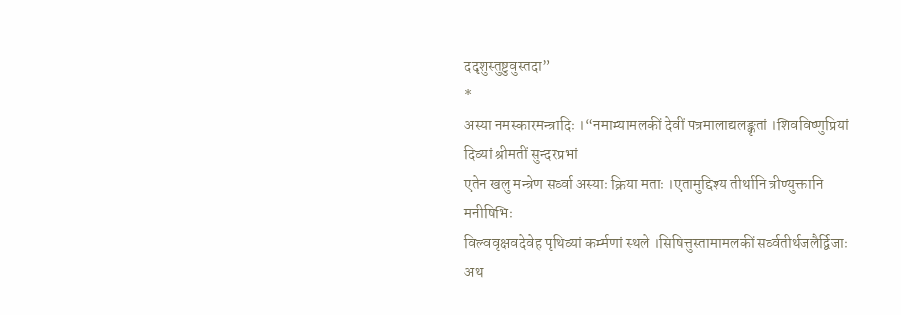ददृशुस्तुष्टुवुस्तदा”
*
अस्या नमस्कारमन्त्रादिः ।“नमाम्यामलकीं देवीं पत्रमालाद्यलङ्कृतां ।शिवविष्णुप्रियां दिव्यां श्रीमतीं सुन्दरप्रभां
एतेन खलु मन्त्रेण सर्व्वा अस्याः क्रिया मताः ।एतामुद्दिश्य तीर्थानि त्रीण्युक्तानि मनीषिभिः
विल्ववृक्षवदेवेह पृथिव्यां कर्म्मणां स्थले ।सिषित्तुस्तामामलकीं सर्व्वतीर्थजलैर्द्विजाः
अथ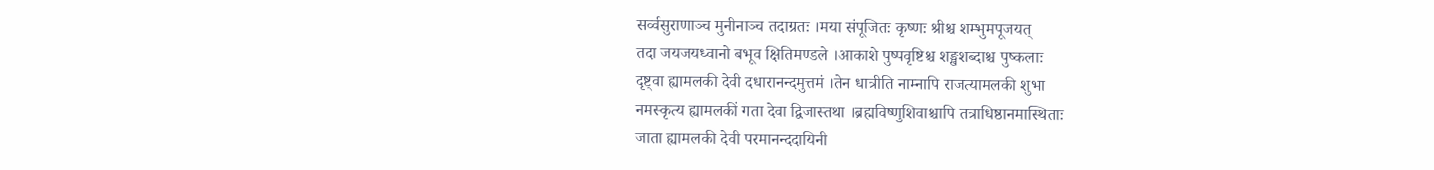सर्व्वसुराणाञ्च मुनीनाञ्च तदाग्रतः ।मया संपूजितः कृष्णः श्रीश्च शम्भुमपूजयत्
तदा जयजयध्वानो बभूव क्षितिमण्डले ।आकाशे पुष्पवृष्टिश्च शङ्खशब्दाश्च पुष्कलाः
दृष्ट्वा ह्यामलकी देवी दधारानन्दमुत्तमं ।तेन धात्रीति नाम्नापि राजत्यामलकी शुभा
नमस्कृत्य ह्यामलकीं गता देवा द्विजास्तथा ।ब्रह्मविष्णुशिवाश्चापि तत्राधिष्ठानमास्थिताः
जाता ह्यामलकी देवी परमानन्ददायिनी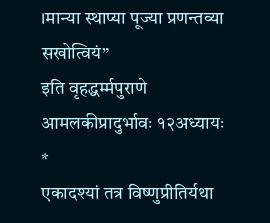।मान्या स्थाप्या पूज्या प्रणन्तव्या सखोत्वियं”
इति वृहद्धर्म्मपुराणे आमलकीप्रादुर्भावः १२अध्यायः
*
एकादश्यां तत्र विष्णुप्रीतिर्यथा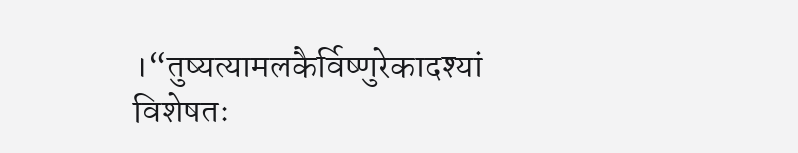।“तुष्यत्यामलकैर्विष्णुरेकादश्यां विशेषतः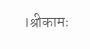।श्रीकामः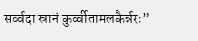सर्व्वदा स्रानं कुर्व्वीतामलकैर्न्नरः”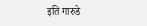इति गारुडे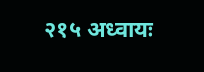२१५ अध्वायः